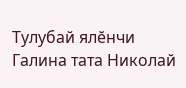Тулубай ялӗнчи Галина тата Николай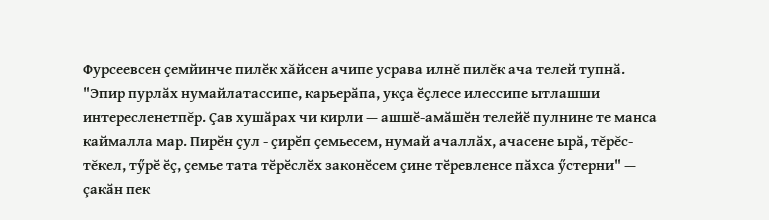Фурсеевсен ҫемйинче пилӗк хăйсен ачипе усрава илнĕ пилĕк ача телей тупнӑ.
"Эпир пурлӑх нумайлатассипе, карьерӑпа, укҫа ӗҫлесе илессипе ытлашши интересленетпĕр. Ҫав хушӑрах чи кирли — ашшӗ-амӑшӗн телейӗ пулнине те манса каймалла мар. Пирӗн ҫул - ҫирӗп ҫемьесем, нумай ачаллӑх, ачасене ырӑ, тĕрĕс-тĕкел, тӳрӗ ӗҫ, ҫемье тата тӗрӗслӗх законӗсем ҫине тӗревленсе пӑхса ӳстерни" — çакӑн пек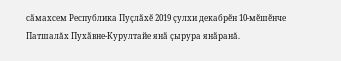сӑмахсем Республика Пуҫлӑхӗ 2019 ҫулхи декабрӗн 10-мӗшӗнче Патшалăх Пухӑвне-Курултайе янӑ ҫырура янӑранă.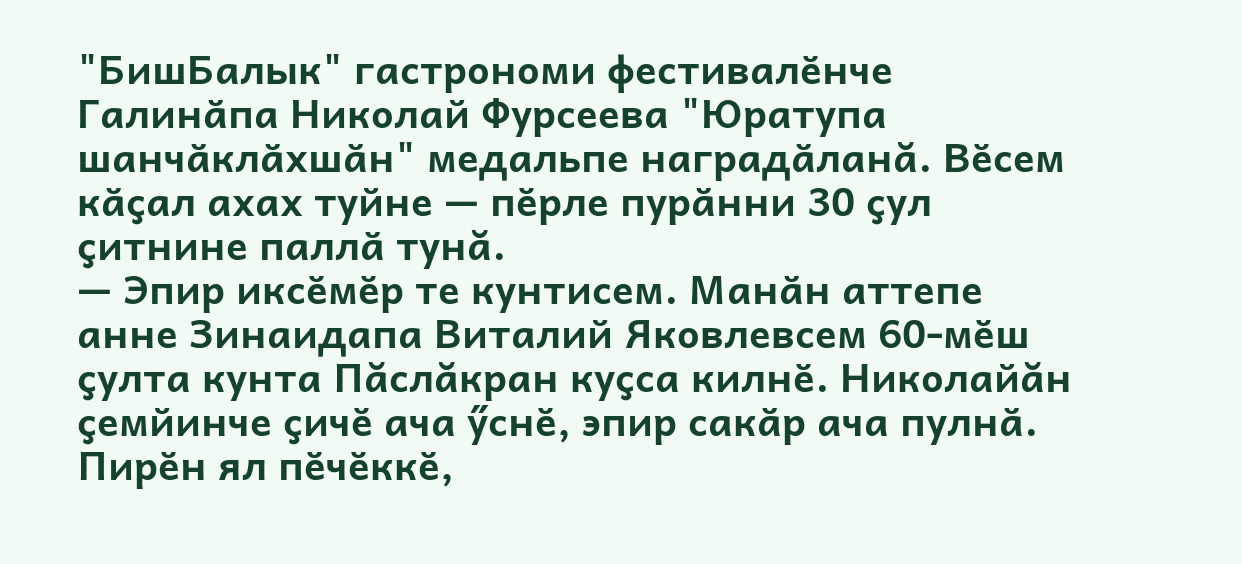"БишБалык" гастрономи фестивалӗнче Галинӑпа Николай Фурсеева "Юратупа шанчӑклӑхшӑн" медальпе наградӑланă. Вӗсем кӑҫал ахах туйне — пӗрле пурӑнни 30 ҫул ҫитнине паллӑ тунă.
— Эпир иксӗмӗр те кунтисем. Манӑн аттепе анне Зинаидапа Виталий Яковлевсем 60-мӗш ҫулта кунта Пăслăкран куҫса килнӗ. Николайăн ҫемйинче ҫичӗ ача ӳснӗ, эпир сакӑр ача пулнӑ. Пирӗн ял пӗчӗккӗ,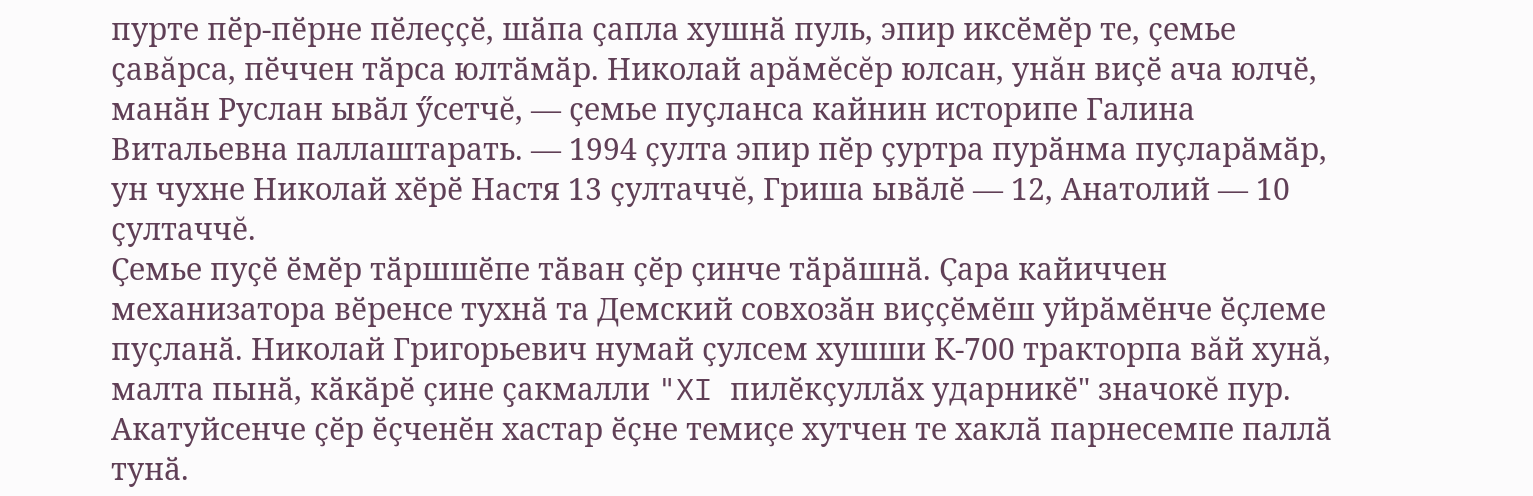пурте пӗр-пӗрне пӗлеҫҫӗ, шӑпа ҫапла хушнӑ пуль, эпир иксӗмӗр те, ҫемье çавăрса, пӗччен тӑрса юлтӑмӑр. Николай арăмĕсĕр юлсан, унăн виҫӗ ача юлчӗ, манӑн Руслан ывӑл ӳсетчĕ, — ҫемье пуçланса кайнин историпе Галина Витальевна паллаштарать. — 1994 ҫулта эпир пӗр çуртра пурӑнма пуҫларӑмӑр, ун чухне Николай хӗрӗ Настя 13 ҫултаччĕ, Гриша ывӑлӗ — 12, Анатолий — 10 ҫултаччĕ.
Ҫемье пуҫӗ ӗмӗр тӑршшӗпе тӑван ҫӗр ҫинче тӑрӑшнӑ. Ҫара кайиччен механизатора вӗренсе тухнӑ та Демский совхозӑн виҫҫӗмӗш уйрӑмӗнче ӗҫлеме пуҫланӑ. Николай Григорьевич нумай ҫулсем хушши К-700 тракторпа вăй хунă, малта пынӑ, кӑкӑрӗ ҫине çакмалли "XI пилӗкҫуллӑх ударникӗ" значокĕ пур. Акатуйсенче ҫӗр ӗҫченӗн хастар ӗҫне темиҫе хутчен те хаклӑ парнесемпе паллӑ тунӑ.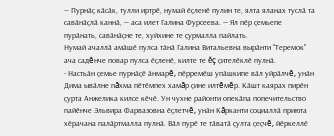— Пурнӑҫ кӑсӑк, тулли иртрӗ, нумай ӗҫленӗ пулин те, ялта яланах туслӑ та савӑнӑҫлӑ каннӑ, — аса илет Галина Фурсеева. — Ял пӗр ҫемьепе пурӑнать, савӑнӑҫне те, хуйхине те ҫурмалла пайлать.
Нумай ачаллӑ амӑшӗ пулса тӑнӑ Галина Витальевна вырӑнти "Теремок" ача садĕнче повар пулса ӗҫленӗ, килте те ĕç ҫителӗклӗ пулнӑ.
- Настьӑн ҫемье пурнӑҫӗ ӑнмарĕ, пӗрремӗш упӑшкипе вӑл уйрӑлчĕ, унӑн Дима ывӑлне пăхма пӗтӗмпех хамăр ҫине илтĕмĕр. Кӑшт каярах пирӗн ҫурта Анжелика килсе кӗчӗ. Ун чухне районти опекӑпа попечительство пайӗнче Эльвира Фарвазовна ӗҫлетчĕ, унӑн Кăрканти социаллӑ приюта хӗрачана палӑртмалла пулнӑ. Вӑл пурӗ те тӑватӑ ҫулта ҫеҫчĕ, йӗркеллӗ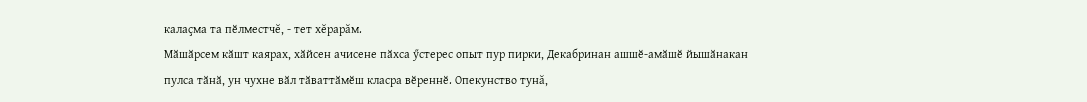калаҫма та пӗлместчĕ, - тет хĕрарăм.
Мӑшӑрсем кӑшт каярах, хӑйсен ачисене пӑхса ӳстерес опыт пур пирки, Декабринан ашшӗ-амӑшӗ йышӑнакан пулса тӑнӑ, ун чухне вӑл тӑваттӑмӗш класра вӗреннӗ. Опекунство тунă,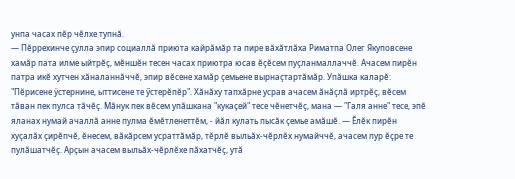унпа часах пӗр чӗлхе тупнă.
— Пӗррехинче ҫулла эпир социаллӑ приюта кайрӑмӑр та пире вӑхӑтлӑха Риматпа Олег Якуповсене хамӑр пата илме ыйтрĕç, мӗншӗн тесен часах приютра юсав ӗҫӗсем пуҫланмаллаччĕ. Ачасем пирӗн патра икӗ хутчен хӑналаннăччĕ, эпир вӗсене хамӑр ҫемьене вырнаҫтартӑмӑр. Упӑшка каларĕ: "Пӗрисене ÿстернине, ыттисене те ӳстерӗпӗр". Хăнăху тапхӑрне усрав ачасем ӑнӑҫлӑ иртрӗҫ, вӗсем тӑван пек пулса тӑчӗҫ. Мӑнук пек вӗсем упӑшкана "кукаçей" тесе чӗнетчӗҫ, мана — "Галя анне" тесе, эпӗ яланах нумай ачаллӑ анне пулма ӗмӗтленеттӗм, - йӑл кулать пысӑк ҫемье амӑшӗ. — Ӗлӗк пирӗн хуҫалӑх ҫирӗпчӗ, ӗнесем, вӑкӑрсем усраттăмăр, тӗрлӗ выльӑх-чӗрлӗх нумайччӗ, ачасем пур ӗҫре те пулӑшатчӗҫ. Арçын ачасем выльӑх-чӗрлӗхе пӑхатчӗҫ, утӑ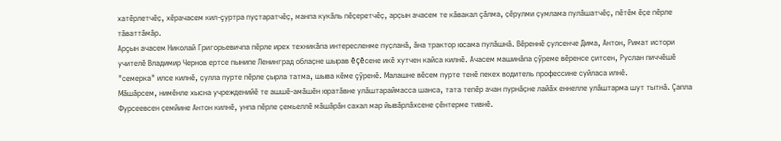хатӗрлетчӗҫ, хӗрачасем кил-çуртра пуҫтаратчӗҫ, манпа кукӑль пӗҫеретчӗҫ, арҫын ачасем те кӑвакал çăлма, ҫӗрулми ҫумлама пулӑшатчӗҫ, пӗтӗм ӗҫе пӗрле тӑваттăмăр.
Арçын ачасем Николай Григорьевичпа пĕрле ирех техникӑпа интересленме пуҫланă, ӑна трактор юсама пулӑшнă. Вӗреннӗ ҫулсенче Дима, Антон, Римат истори учителӗ Владимир Чернов ертсе пынипе Ленинград облаҫне шырав ĕçĕсене икӗ хутчен кайса килнӗ. Ачасем машинӑпа ҫӳреме вӗренсе ҫитсен, Руслан пиччĕшĕ "семерка" илсе килнӗ, ҫулла пурте пӗрле ҫырла татма, шыва кӗме çÿренĕ. Малашне вӗсем пурте тенӗ пекех водитель профессине суйласа илнӗ.
Мӑшӑрсем, нимӗнле хысна учрежденийӗ те ашшӗ-амӑшӗн юратӑвне улӑштараймасса шанса, тата тепӗр ачан пурнӑҫне лайӑх еннелле улӑштарма шут тытнӑ. Çапла Фурсеевсен ҫемйине Антон килнӗ, унпа пӗрле ҫемьеллӗ мӑшӑрӑн сахал мар йывӑрлӑхсене ҫӗнтерме тивнӗ.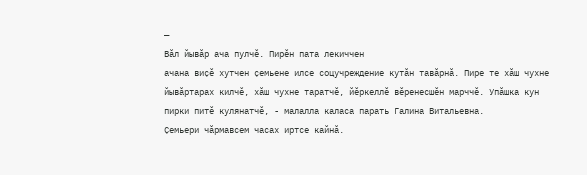—
Вӑл йывӑр ача пулчĕ. Пирӗн пата лекиччен
ачана виҫӗ хутчен ҫемьене илсе соцучреждение кутăн тавӑрнӑ. Пире те хӑш чухне йывăртарах килчĕ, хӑш чухне таратчӗ, йӗркеллӗ вӗренесшӗн марччӗ. Упӑшка кун пирки питӗ кулянатчĕ, - малалла каласа парать Галина Витальевна.
Ҫемьери чӑрмавсем часах иртсе кайнă.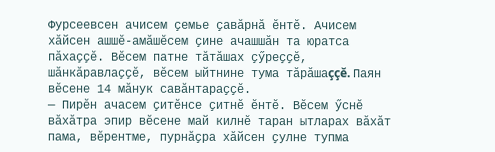Фурсеевсен ачисем ҫемье ҫавӑрнӑ ӗнтӗ. Ачисем хӑйсен ашшӗ-амӑшӗсем ҫине ачашшӑн та юратса пӑхаҫҫӗ. Вӗсем патне тӑтӑшах ҫӳреҫҫӗ, шӑнкӑравлаҫҫӗ, вӗсем ыйтнине тума тăрăшаççĕ. Паян вӗсене 14 мӑнук савӑнтараҫҫӗ.
— Пирӗн ачасем ҫитӗнсе ҫитнӗ ӗнтӗ. Вӗсем ӳснӗ вӑхӑтра эпир вӗсене май килнӗ таран ытларах вӑхӑт пама, вӗрентме, пурнӑҫра хăйсен ҫулне тупма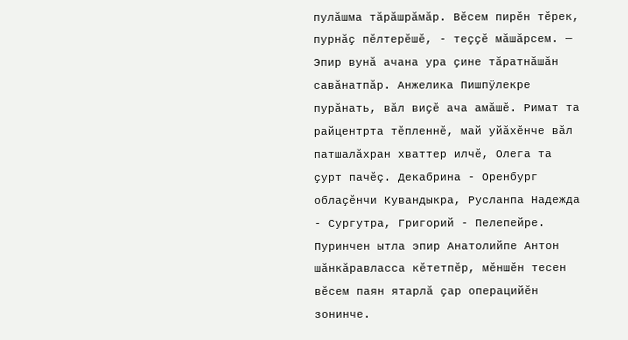пулӑшма тӑрӑшрӑмӑр. Вӗсем пирӗн тӗрек, пурнӑҫ пӗлтерӗшӗ, - теҫҫӗ мӑшӑрсем. — Эпир вунӑ ачана ура ҫине тӑратнӑшӑн савӑнатпӑр. Анжелика Пишпÿлекре пурӑнать, вӑл виҫӗ ача амӑшӗ. Римат та райцентрта тӗпленнӗ, май уйӑхӗнче вӑл патшалăхран хваттер илчĕ, Олега та ҫурт пачĕç. Декабрина - Оренбург облаҫӗнчи Кувандыкра, Русланпа Надежда - Сургутра, Григорий - Пелепейре. Пуринчен ытла эпир Анатолийпе Антон шӑнкӑравласса кӗтетпӗр, мӗншӗн тесен вӗсем паян ятарлӑ ҫар операцийӗн зонинче.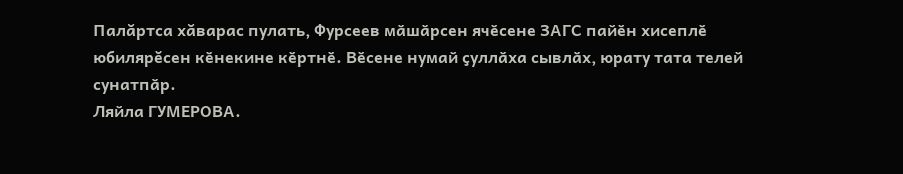Палăртса хăварас пулать, Фурсеев мӑшӑрсен ячӗсене ЗАГС пайӗн хисеплӗ юбилярĕсен кӗнекине кӗртнӗ. Вӗсене нумай ҫуллӑха сывлӑх, юрату тата телей сунатпӑр.
Ляйла ГУМЕРОВА.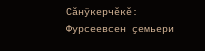Сăнÿкерчĕкĕ: Фурсеевсен ҫемьери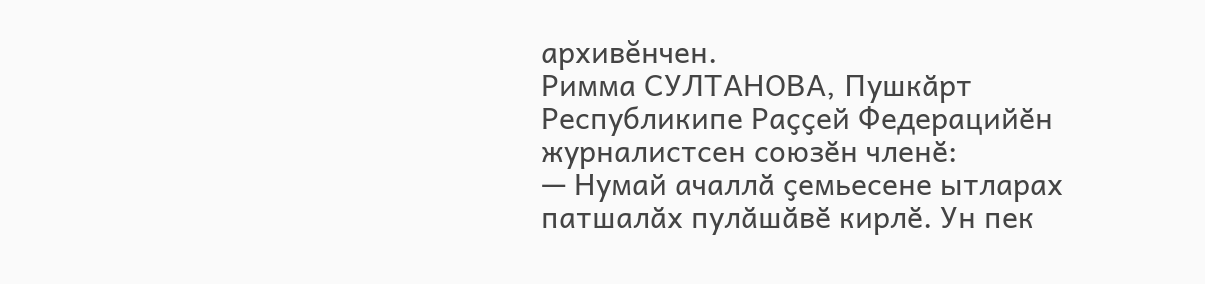архивĕнчен.
Римма СУЛТАНОВА, Пушкӑрт Республикипе Раҫҫей Федерацийӗн журналистсен союзӗн членӗ:
— Нумай ачаллӑ ҫемьесене ытларах патшалӑх пулӑшӑвӗ кирлӗ. Ун пек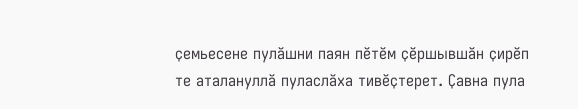ҫемьесене пулӑшни паян пӗтӗм ҫӗршывшӑн ҫирӗп те аталануллӑ пуласлӑха тивӗҫтерет. Ҫавна пула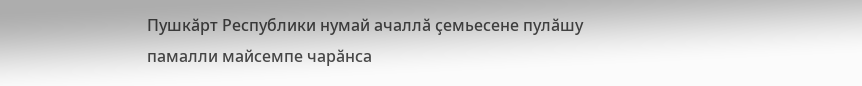Пушкӑрт Республики нумай ачаллӑ ҫемьесене пулӑшу памалли майсемпе чарӑнса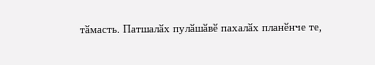тӑмасть. Патшалӑх пулӑшӑвӗ пахалӑх планӗнче те,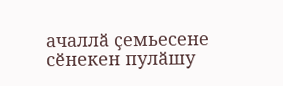ачаллӑ ҫемьесене сӗнекен пулӑшу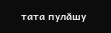тата пулӑшу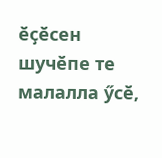ӗҫӗсен шучӗпе те малалла ӳсӗ,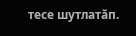тесе шутлатăп.